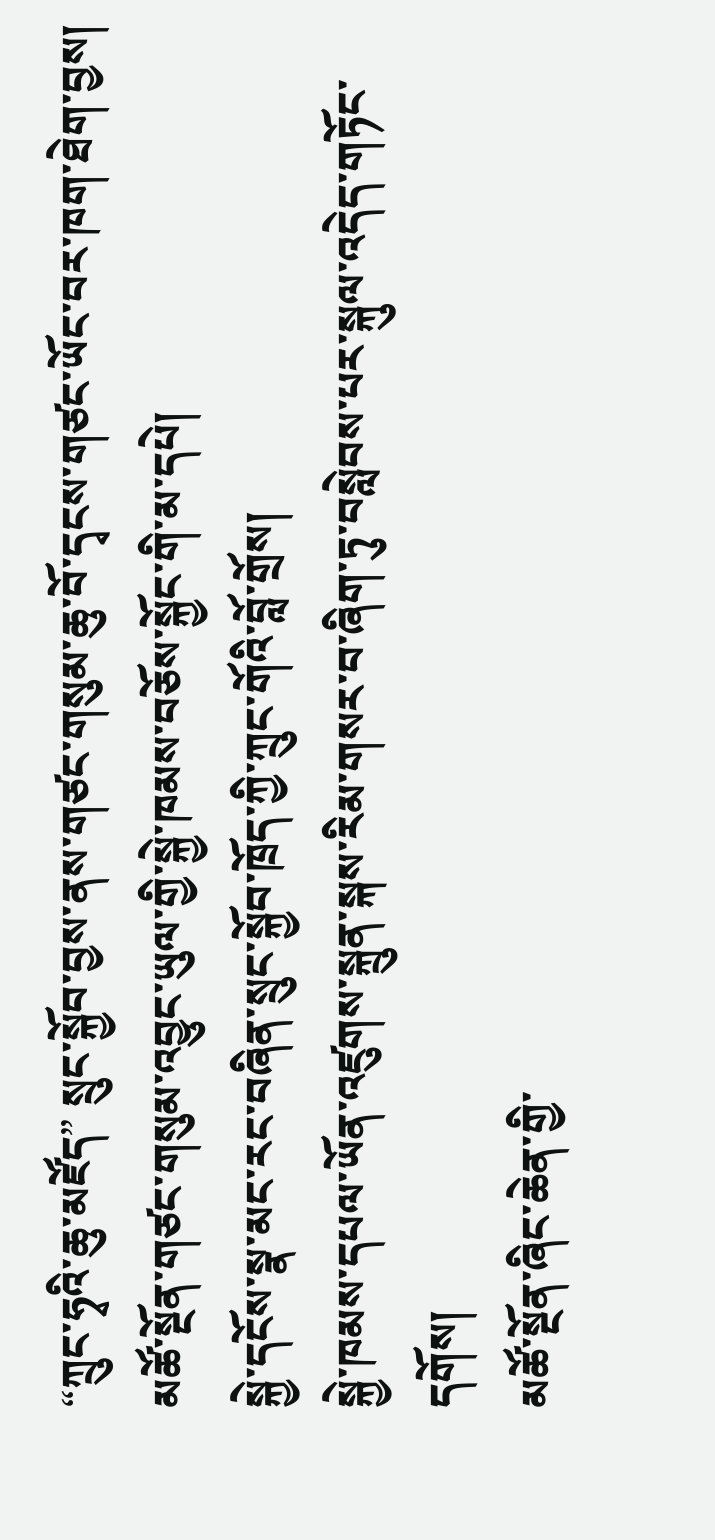“ཀྲུང་ཧྭའི་ཆུ་མཛོད” སྲུང་སྐྱོབ་བྱས་ནས་གཙང་གསུམ་ཆུ་བོ་དྭངས་གཙང་ཡོང་བར་ཁག་ཐེག་བྱས།
མཚོ་སྔོན་གཙང་གསུམ་འབྱུང་ཡུལ་གྱི་སྐྱེ་ཁམས་བཅོས་སྐྱོང་གི་མ་དཔེ།
སྐྱེ་དངོས་སྣ་མང་རང་བཞིན་སྲུང་སྐྱོབ་ཁྲོད་ཀྱི་ཀྲུང་གོའི་བློ་གྲོས།
སྐྱེ་ཁམས་དཔལ་ཡོན་འཛུགས་སྐྲུན་སྐས་རིམ་གསར་བ་ཞིག་ཏུ་བསླེབས་པར་སྐུལ་འདེད་གཏོང་དགོས།
མཚོ་སྔོན་ཞིང་ཆེན་གྱི་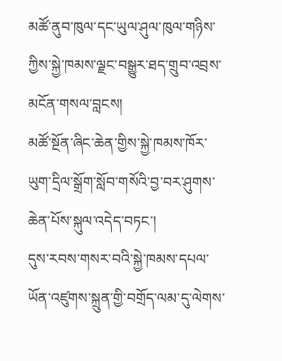མཚོ་ནུབ་ཁུལ་དང་ཡུལ་ཤུལ་ཁུལ་གཉིས་ཀྱིས་སྐྱེ་ཁམས་ལྗང་བསྒྱུར་ཐད་གྲུབ་འབྲས་མངོན་གསལ་བླངས།
མཚོ་སྔོན་ཞིང་ཆེན་གྱིས་སྐྱེ་ཁམས་ཁོར་ཡུག་དྲིལ་སྒྲོག་སློབ་གསོའི་བྱ་བར་ཤུགས་ཆེན་པོས་སྐུལ་འདེད་བཏང་།
དུས་རབས་གསར་བའི་སྐྱེ་ཁམས་དཔལ་ཡོན་འཛུགས་སྐྲུན་གྱི་བགྲོད་ལམ་དུ་ལེགས་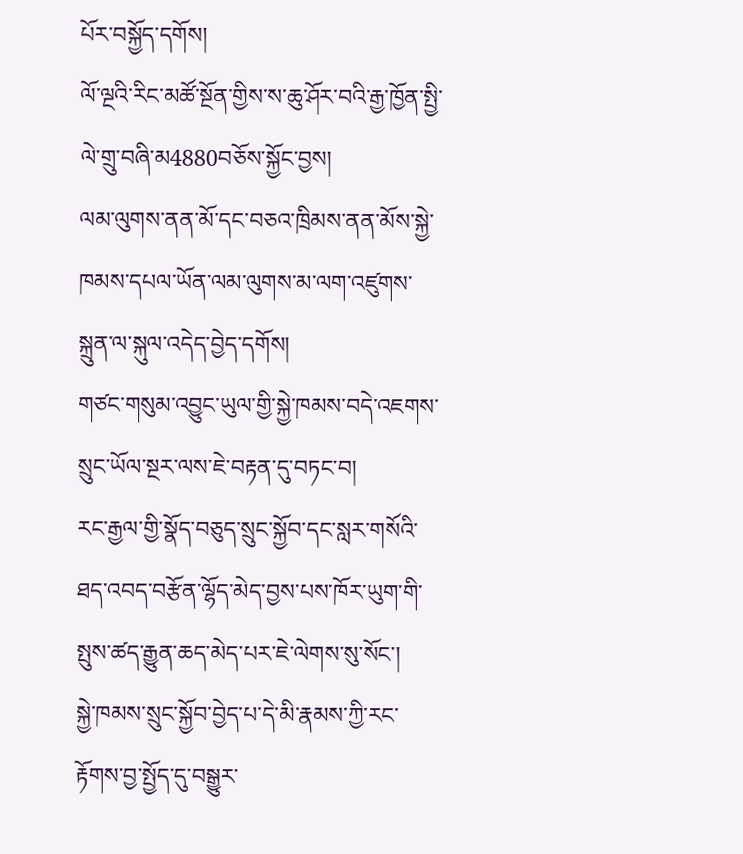པོར་བསྐྱོད་དགོས།
ལོ་ལྔའི་རིང་མཚོ་སྔོན་གྱིས་ས་ཆུ་ཤོར་བའི་རྒྱ་ཁྱོན་སྤྱི་ལེ་གྲུ་བཞི་མ4880བཅོས་སྐྱོང་བྱས།
ལམ་ལུགས་ནན་མོ་དང་བཅའ་ཁྲིམས་ནན་མོས་སྐྱེ་ཁམས་དཔལ་ཡོན་ལམ་ལུགས་མ་ལག་འཛུགས་སྐྲུན་ལ་སྐུལ་འདེད་བྱེད་དགོས།
གཙང་གསུམ་འབྱུང་ཡུལ་གྱི་སྐྱེ་ཁམས་བདེ་འཇགས་སྲུང་ཡོལ་སྔར་ལས་ཇེ་བརྟན་དུ་བཏང་བ།
རང་རྒྱལ་གྱི་སྣོད་བཅུད་སྲུང་སྐྱོབ་དང་སླར་གསོའི་ཐད་འབད་བརྩོན་ལྷོད་མེད་བྱས་པས་ཁོར་ཡུག་གི་སྤུས་ཚད་རྒྱུན་ཆད་མེད་པར་ཇེ་ལེགས་སུ་སོང་།
སྐྱེ་ཁམས་སྲུང་སྐྱོབ་བྱེད་པ་དེ་མི་རྣམས་ཀྱི་རང་རྟོགས་བྱ་སྤྱོད་དུ་བསྒྱུར་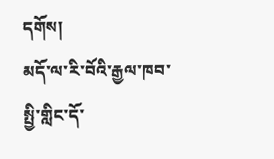དགོས།
མདོ་ལ་རི་བོའི་རྒྱལ་ཁབ་སྤྱི་གླིང་དོ་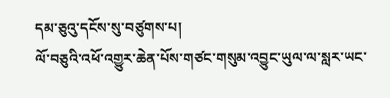དམ་ཅུའུ་དངོས་སུ་བཙུགས་པ།
ལོ་བཅུའི་འཕོ་འགྱུར་ཆེན་པོས་གཙང་གསུམ་འབྱུང་ཡུལ་ལ་སླར་ཡང་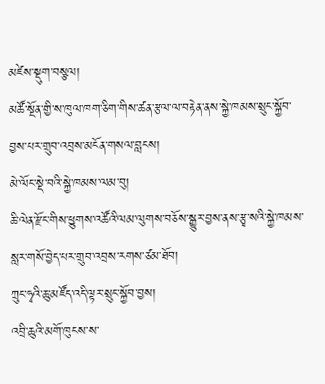མཛེས་སྡུག་བསྩལ།
མཚོ་སྔོན་གྱི་ས་ཁུལ་ཁག་ཅིག་གིས་ཚན་རྩལ་ལ་བརྟེན་ནས་སྐྱེ་ཁམས་སྲུང་སྐྱོབ་བྱས་པར་གྲུབ་འབྲས་མངོན་གསལ་བླངས།
མེ་ལོང་སྡེ་བའི་སྐྱེ་ཁམས་ལམ་བུ།
ཆི་ལེན་རྫོང་གིས་ཕྱུགས་འཚོའི་ལམ་ལུགས་བཅོས་སྒྱུར་བྱས་ནས་རྩྭ་སའི་སྐྱེ་ཁམས་སླར་གསོ་བྱེད་པར་གྲུབ་འབྲས་རགས་ཙམ་ཐོབ།
ཀྲུང་ཧྭའི་ཆུ་མཛོད་འདི་ལྟར་སྲུང་སྐྱོབ་བྱས།
འབྲི་ཆུའི་མགོ་ཁུངས་ས་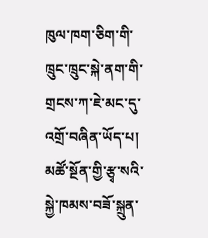ཁུལ་ཁག་ཅིག་གི་ཁྲུང་ཁྲུང་སྐེ་ནག་གི་གྲངས་ཀ་ཇེ་མང་དུ་འགྲོ་བཞིན་ཡོད་པ།
མཚོ་སྔོན་གྱི་རྩྭ་སའི་སྐྱེ་ཁམས་བཟོ་སྐྲུན་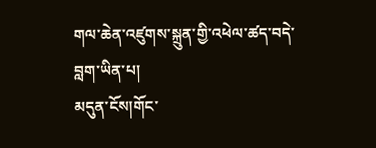གལ་ཆེན་འཛུགས་སྐྲུན་གྱི་འཕེལ་ཚད་བདེ་བླག་ཡིན་པ།
མདུན་ངོས།གོང་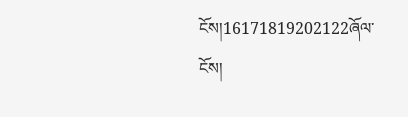ངོས།16171819202122ཞོལ་ངོས།